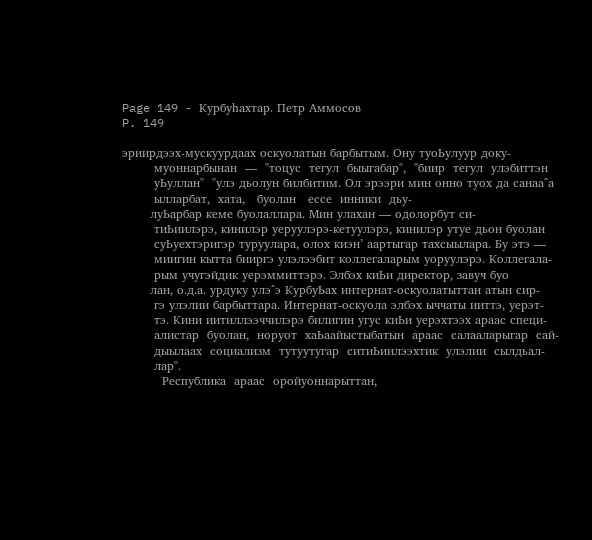Page 149 - Курбуһахтар. Петр Аммосов
P. 149

эриирдээх-мускуурдаах оскуолатын барбытым. Ону туоЬулуур доку-
        муоннарбынан  —  "тоцус  тегул  быыгабар",  "биир  тегул  улэбиттэн
        уЬуллан"  "улэ дьолун билбитим. Ол эрээри мин онно туох да санаа^а
        ылларбат,  хата,   буолан   ессе  инники  дьу-
       луЬарбар кеме буолаллара. Мин улахан — одолорбут си-
        тиЬиилэрэ, кинилэр уеруулэрэ-кетуулэрэ, кинилэр утуе дьон буолан
        суЬуехтэригэр туруулара, олох киэн’ аартыгар тахсыылара. Бу этэ —
        миигин кытта бииргэ улэлээбит коллегаларым уоруулэрэ. Коллегала-
        рым учугэйдик уерэммиттэрэ. Элбэх киЬи директор, завуч буо
       лан, о.д.а. урдуку улэ^э КурбуЬах интернат-оскуолатыттан атын сир-
        гэ улэлии барбыттара. Интернат-оскуола элбэх ыччаты ииттэ, уерэт-
        тэ. Кини иитиллээччилэрэ билигин угус киЬи уерэхтээх араас специ-
        алистар  буолан,  норуот  хаЬаайыстыбатын  араас  салааларыгар  сай-
        дыылаах  социализм  тутуутугар  ситиЬиилээхтик  улэлии  сылдьал-
        лар".
          Республика  араас  оройуоннарыттан,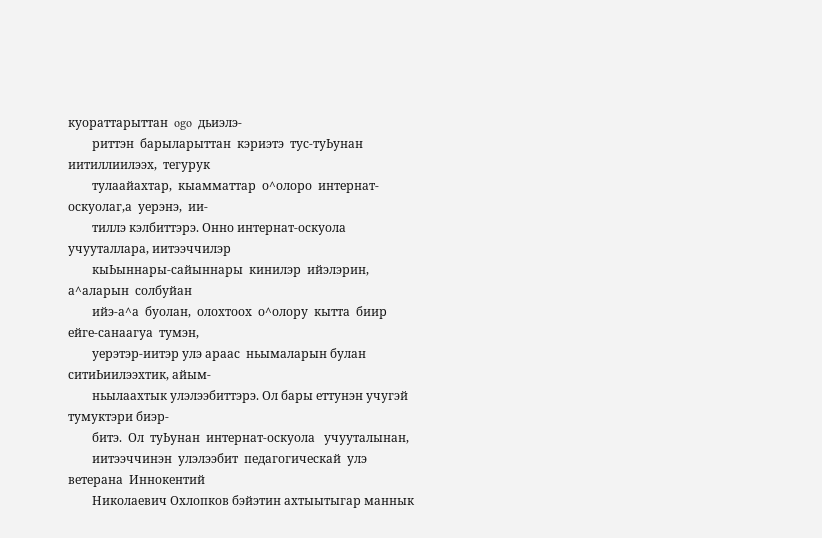куораттарыттан  ogo  дьиэлэ-
        риттэн  барыларыттан  кэриэтэ  тус-туЬунан  иитиллиилээх,  тегурук
        тулаайахтар,  кыамматтар  о^олоро  интернат-оскуолаг,а  уерэнэ,  ии-
        тиллэ кэлбиттэрэ. Онно интернат-оскуола учууталлара, иитээччилэр
        кыЬыннары-сайыннары  кинилэр  ийэлэрин,  а^аларын  солбуйан
        ийэ-а^а  буолан,  олохтоох  о^олору  кытта  биир  ейге-санаагуа  тумэн,
        уерэтэр-иитэр улэ араас  ньымаларын булан ситиЬиилээхтик, айым-
        ньылаахтык улэлээбиттэрэ. Ол бары еттунэн учугэй тумуктэри биэр-
        битэ.  Ол  туЬунан  интернат-оскуола   учууталынан,
        иитээччинэн  улэлээбит  педагогическай  улэ  ветерана  Иннокентий
        Николаевич Охлопков бэйэтин ахтыытыгар маннык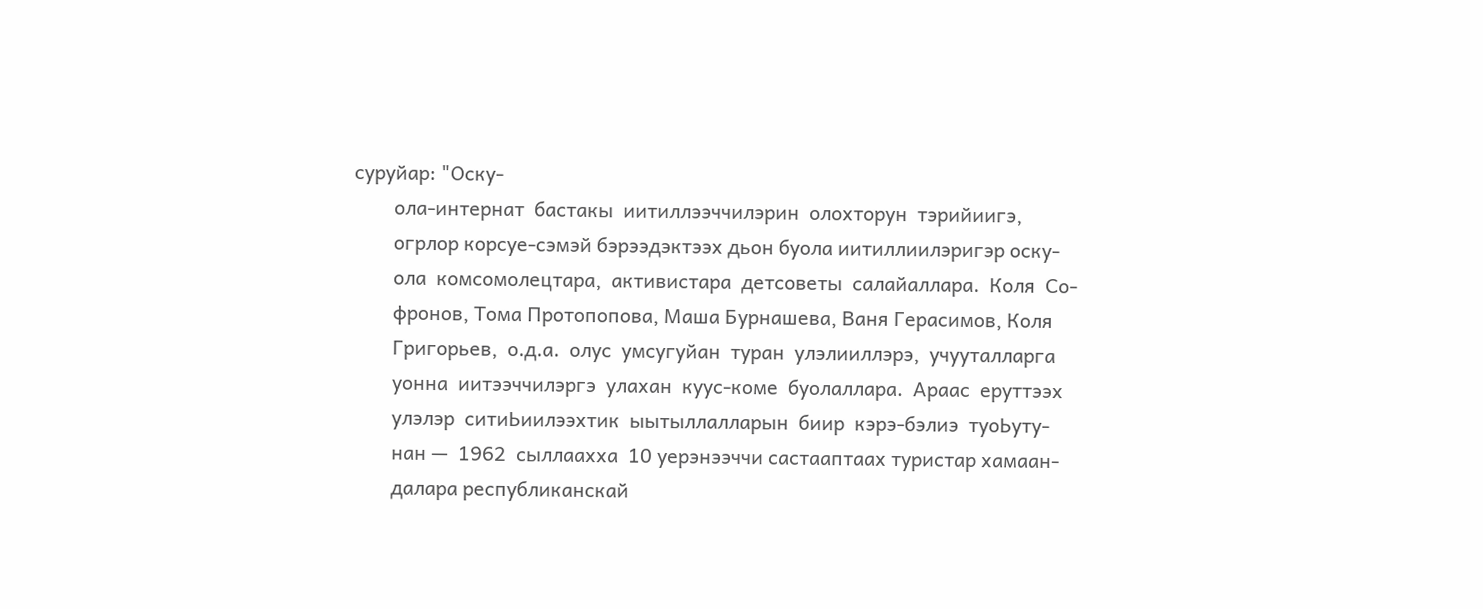суруйар: "Оску-
        ола-интернат  бастакы  иитиллээччилэрин  олохторун  тэрийиигэ,
        огрлор корсуе-сэмэй бэрээдэктээх дьон буола иитиллиилэригэр оску-
        ола  комсомолецтара,  активистара  детсоветы  салайаллара.  Коля  Со-
        фронов, Тома Протопопова, Маша Бурнашева, Ваня Герасимов, Коля
        Григорьев,  о.д.а.  олус  умсугуйан  туран  улэлииллэрэ,  учууталларга
        уонна  иитээччилэргэ  улахан  куус-коме  буолаллара.  Араас  еруттээх
        улэлэр  ситиЬиилээхтик  ыытыллалларын  биир  кэрэ-бэлиэ  туоЬуту-
        нан —  1962  сыллаахха  10 уерэнээччи састааптаах туристар хамаан-
        далара республиканскай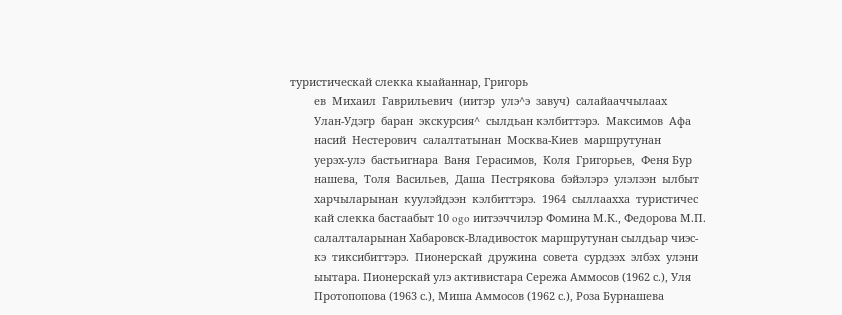туристическай слекка кыайаннар, Григорь
        ев  Михаил  Гаврильевич  (иитэр  улэ^э  завуч)  салайааччылаах
        Улан-Удэгр  баран  экскурсия^  сылдьан кэлбиттэрэ.  Максимов  Афа
        насий  Нестерович  салалтатынан  Москва-Киев  маршрутунан
        уерэх-улэ  бастьигнара  Ваня  Герасимов,  Коля  Григорьев,  Феня Бур
        нашева,  Толя  Васильев,  Даша  Пестрякова  бэйэлэрэ  улэлээн  ылбыт
        харчыларынан  куулэйдээн  кэлбиттэрэ.  1964  сыллаахха  туристичес
        кай слекка бастаабыт 10 ogo иитээччилэр Фомина М.К., Федорова М.П.
        салалталарынан Хабаровск-Владивосток маршрутунан сылдьар чиэс-
        кэ  тиксибиттэрэ.  Пионерскай  дружина  совета  сурдээх  элбэх  улэни
        ыытара. Пионерскай улэ активистара Сережа Аммосов (1962 с.), Уля
        Протопопова (1963 с.), Миша Аммосов (1962 с.), Роза Бурнашева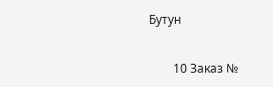Бутун


        10 Заказ №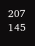207                       145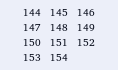144   145   146   147   148   149   150   151   152   153   154